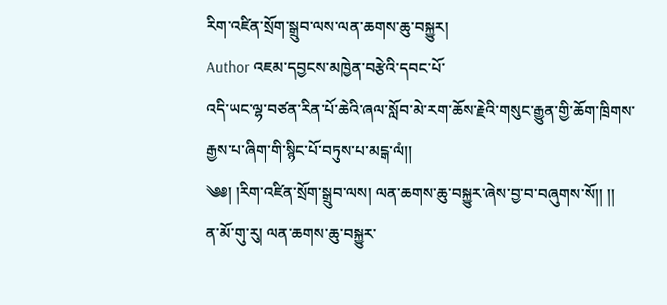རིག་འཛིན་སྲོག་སྒྲུབ་ལས་ལན་ཆགས་ཆུ་བསྐྱུར།
Author འཇམ་དབྱངས་མཁྱེན་བརྩེའི་དབང་པོ་
འདི་ཡང་ལྷ་བཙན་རིན་པོ་ཆེའི་ཞལ་སློབ་མེ་རག་ཆོས་རྗེའི་གསུང་རྒྱུན་གྱི་ཆོག་ཁྲིགས་རྒྱས་པ་ཞིག་གི་སྙིང་པོ་བཏུས་པ་མངྒ་ལཾ།།
༄༅། །རིག་འཛིན་སྲོག་སྒྲུབ་ལས། ལན་ཆགས་ཆུ་བསྐྱུར་ཞེས་བྱ་བ་བཞུགས་སོ།། །།
ན་མོ་གུ་རུ། ལན་ཆགས་ཆུ་བསྐྱུར་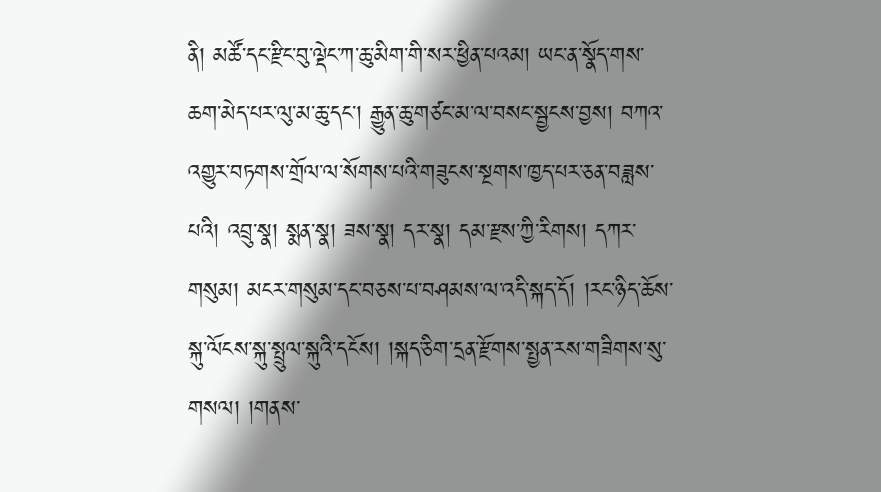ནི། མཚོ་དང་རྫིང་བུ་ལྡེང་ཀ་ཆུ་མིག་གི་སར་ཕྱིན་པའམ། ཡང་ན་སྣོད་གས་ཆག་མེད་པར་ལུ་མ་ཆུ་དང་། རྒྱུན་ཆུ་གཙང་མ་ལ་བསང་སྦྱངས་བྱས། བཀའ་འགྱུར་བཏགས་གྲོལ་ལ་སོགས་པའི་གཟུངས་སྔགས་ཁྱད་པར་ཅན་བཟླས་པའི། འབྲུ་སྣ། སྨན་སྣ། ཟས་སྣ། དར་སྣ། དམ་རྫས་ཀྱི་རིགས། དཀར་གསུམ། མངར་གསུམ་དང་བཅས་པ་བཤམས་ལ་འདི་སྐད་དོ། །རང་ཉིད་ཆོས་སྐུ་ལོངས་སྐུ་སྤྲུལ་སྐུའི་དངོས། །སྐད་ཅིག་དྲན་རྫོགས་སྤྱན་རས་གཟིགས་སུ་གསལ། །གནས་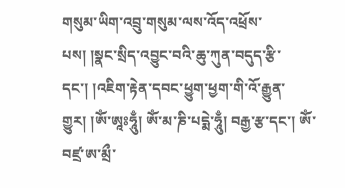གསུམ་ཡིག་འབྲུ་གསུམ་ལས་འོད་འཕྲོས་པས། །སྣང་སྲིད་འབྱུང་བའི་ཆུ་ཀུན་བདུད་རྩི་དང་། །འཇིག་རྟེན་དབང་ཕྱུག་ཕྱག་གི་འོ་རྒྱུན་གྱུར། །ཨོཾ་ཨཱཿཧཱུྃ། ཨོཾ་མ་ཎི་པདྨེ་ཧཱུྃ། བརྒྱ་རྩ་དང་། ཨོཾ་བཛྲ་ཨ་མྲྀ་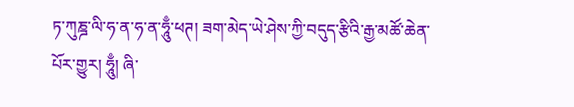ཏ་ཀུཎྜ་ལི་ཧ་ན་ཧ་ན་ཧཱུྃ་ཕཊ། ཟག་མེད་ཡེ་ཤེས་ཀྱི་བདུད་རྩིའི་རྒྱ་མཚོ་ཆེན་པོར་གྱུར། ཧཱུྃ། ཞི་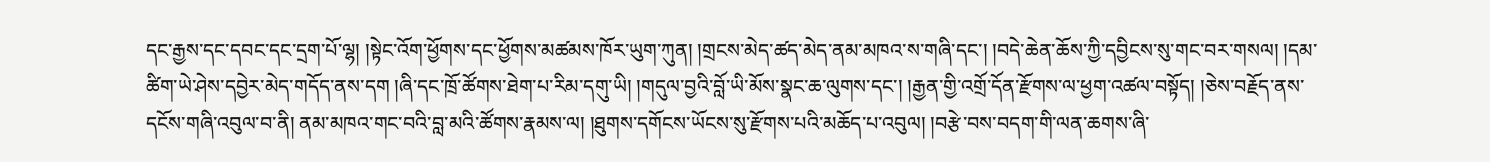དང་རྒྱས་དང་དབང་དང་དྲག་པོ་ལྷ། །སྟེང་འོག་ཕྱོགས་དང་ཕྱོགས་མཚམས་ཁོར་ཡུག་ཀུན། །གྲངས་མེད་ཚད་མེད་ནམ་མཁའ་ས་གཞི་དང་། །བདེ་ཆེན་ཆོས་ཀྱི་དབྱིངས་སུ་གང་བར་གསལ། །དམ་ཚིག་ཡེ་ཤེས་དབྱེར་མེད་གདོད་ནས་དག །ཞི་དང་ཁྲོ་ཚོགས་ཐེག་པ་རིམ་དགུ་ཡི། །གདུལ་བྱའི་བློ་ཡི་མོས་སྣང་ཆ་ལུགས་དང་། །རྒྱན་གྱི་འགྲོ་དོན་རྫོགས་ལ་ཕྱག་འཚལ་བསྟོད། །ཅེས་བརྗོད་ནས་དངོས་གཞི་འབུལ་བ་ནི། ནམ་མཁའ་གང་བའི་བླ་མའི་ཚོགས་རྣམས་ལ། །ཐུགས་དགོངས་ཡོངས་སུ་རྫོགས་པའི་མཆོད་པ་འབུལ། །བརྩེ་བས་བདག་གི་ལན་ཆགས་ཞི་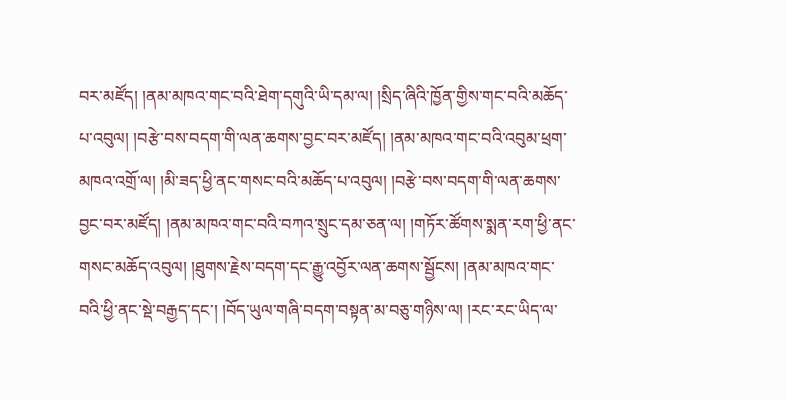བར་མཛོད། །ནམ་མཁའ་གང་བའི་ཐེག་དགུའི་ཡི་དམ་ལ། །སྲིད་ཞིའི་ཁྱོན་གྱིས་གང་བའི་མཆོད་པ་འབུལ། །བརྩེ་བས་བདག་གི་ལན་ཆགས་བྱང་བར་མཛོད། །ནམ་མཁའ་གང་བའི་འབུམ་ཕྲག་མཁའ་འགྲོ་ལ། །མི་ཟད་ཕྱི་ནང་གསང་བའི་མཆོད་པ་འབུལ། །བརྩེ་བས་བདག་གི་ལན་ཆགས་བྱང་བར་མཛོད། །ནམ་མཁའ་གང་བའི་བཀའ་སྲུང་དམ་ཅན་ལ། །གཏོར་ཚོགས་སྨན་རག་ཕྱི་ནང་གསང་མཆོད་འབུལ། །ཐུགས་རྗེས་བདག་དང་རྒྱུ་འབྱོར་ལན་ཆགས་སྦྱོངས། །ནམ་མཁའ་གང་བའི་ཕྱི་ནང་སྡེ་བརྒྱད་དང་། །བོད་ཡུལ་གཞི་བདག་བསྟན་མ་བཅུ་གཉིས་ལ། །རང་རང་ཡིད་ལ་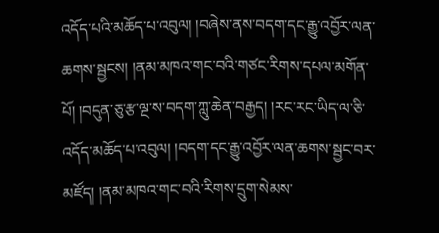འདོད་པའི་མཆོད་པ་འབུལ། །བཞེས་ནས་བདག་དང་རྒྱུ་འབྱོར་ལན་ཆགས་སྦྱངས། །ནམ་མཁའ་གང་བའི་གཙང་རིགས་དཔལ་མགོན་པོ། །བདུན་ཅུ་རྩ་ལྔ་ས་བདག་ཀླུ་ཆེན་བརྒྱད། །རང་རང་ཡིད་ལ་ཅི་འདོད་མཆོད་པ་འབུལ། །བདག་དང་རྒྱུ་འབྱོར་ལན་ཆགས་སྦྱང་བར་མཛོད། །ནམ་མཁའ་གང་བའི་རིགས་དྲུག་སེམས་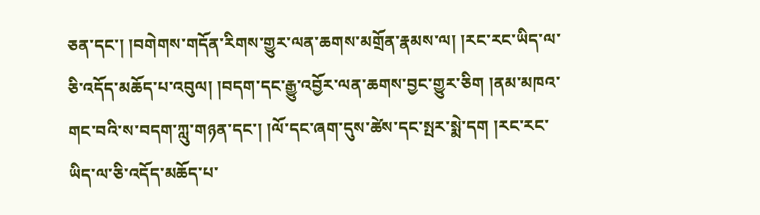ཅན་དང་། །བགེགས་གདོན་རིགས་གྱུར་ལན་ཆགས་མགྲོན་རྣམས་ལ། །རང་རང་ཡིད་ལ་ཅི་འདོད་མཆོད་པ་འབུལ། །བདག་དང་རྒྱུ་འབྱོར་ལན་ཆགས་བྱང་གྱུར་ཅིག །ནམ་མཁའ་གང་བའི་ས་བདག་ཀླུ་གཉན་དང་། །ལོ་དང་ཞག་དུས་ཚེས་དང་སྤར་སྨེ་དག །རང་རང་ཡིད་ལ་ཅི་འདོད་མཆོད་པ་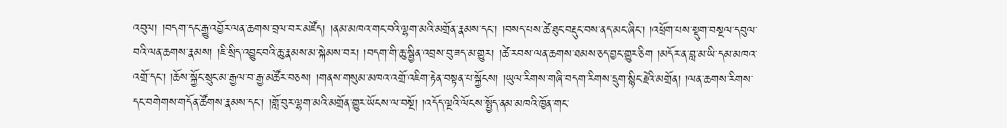འབུལ། །བདག་དང་རྒྱུ་འབྱོར་ལན་ཆགས་བྲལ་བར་མཛོད། །ནམ་མཁའ་གང་བའི་ལྷག་མའི་མགྲོན་རྣམས་དང་། །བསད་པས་ཚེ་ཐུང་བརྡུང་བས་ནད་མང་ཞིང་། །འཕྲོག་པས་སྡུག་བསྔལ་དབུལ་བའི་ལན་ཆགས་རྣམས། །ཇི་སྲིད་འབྱུང་བའི་ཆུ་རྣམས་མ་སྐེམས་བར། །བདག་གི་ཆུ་སྦྱིན་འབྲས་བུ་ཟད་མ་གྱུར། །ཚེ་རབས་ལན་ཆགས་ཐམས་ཅད་བྱང་གྱུར་ཅིག །མདོར་ན་བླ་མ་ཡི་དམ་མཁའ་འགྲོ་དང་། །ཆོས་སྐྱོང་སྲུང་མ་རྒྱལ་བ་རྒྱ་མཚོར་བཅས། །གནས་གསུམ་མཁའ་འགྲོ་འཇིག་རྟེན་བསྟན་པ་སྐྱོངས། །ཡུལ་རིགས་གཞི་བདག་རིགས་དྲུག་སྙིང་རྗེའི་མགྲོན། །ལན་ཆགས་རིགས་དང་བགེགས་གདོན་ཚོགས་རྣམས་དང་། །གློ་བུར་ལྷག་མའི་མགྲོན་གྱུར་ཡོངས་ལ་བསྔོ། །འདོད་ལྔའི་ལོངས་སྤྱོད་ནམ་མཁའི་ཁྱོན་གང་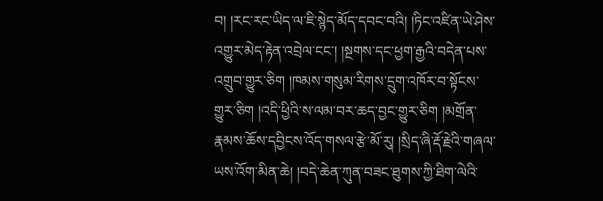བ། །རང་རང་ཡིད་ལ་ཇི་སྙེད་མོད་དབང་བའི། །ཏིང་འཛིན་ཡེ་ཤེས་འགྱུར་མེད་རྟེན་འབྲེལ་ངང་། །སྔགས་དང་ཕྱག་རྒྱའི་བདེན་པས་འགྲུབ་གྱུར་ཅིག །ཁམས་གསུམ་རིགས་དྲུག་འཁོར་བ་སྟོངས་གྱུར་ཅིག །འདི་ཕྱིའི་ས་ལམ་བར་ཆད་བྱང་གྱུར་ཅིག །མགྲོན་རྣམས་ཆོས་དབྱིངས་འོད་གསལ་རྩེ་མོ་རུ། །སྲིད་ཞི་རྡོ་རྗེའི་གཞལ་ཡས་འོག་མིན་ཆེ། །བདེ་ཆེན་ཀུན་བཟང་ཐུགས་ཀྱི་ཐིག་ལེའི་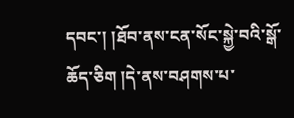དབང་། །ཐོབ་ནས་ངན་སོང་སྐྱེ་བའི་སྒོ་ཆོད་ཅིག །དེ་ནས་བཤགས་པ་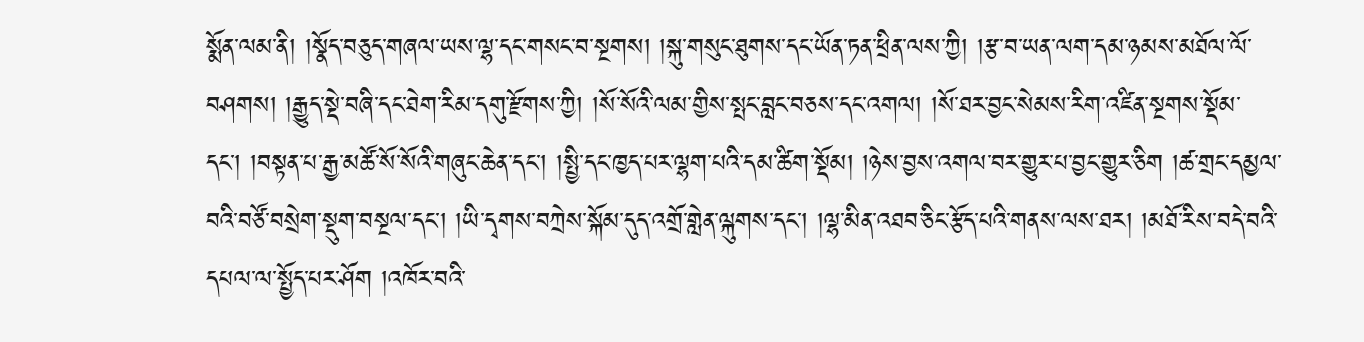སྨོན་ལམ་ནི། །སྣོད་བཅུད་གཞལ་ཡས་ལྷ་དང་གསང་བ་སྔགས། །སྐུ་གསུང་ཐུགས་དང་ཡོན་ཏན་ཕྲིན་ལས་ཀྱི། །རྩ་བ་ཡན་ལག་དམ་ཉམས་མཐོལ་ལོ་བཤགས། །རྒྱུད་སྡེ་བཞི་དང་ཐེག་རིམ་དགུ་རྫོགས་ཀྱི། །སོ་སོའི་ལམ་གྱིས་སྤང་བླང་བཅས་དང་འགལ། །སོ་ཐར་བྱང་སེམས་རིག་འཛིན་སྔགས་སྡོམ་དང་། །བསྟན་པ་རྒྱ་མཚོ་སོ་སོའི་གཞུང་ཆེན་དང་། །སྤྱི་དང་ཁྱད་པར་ལྷག་པའི་དམ་ཚིག་སྡོམ། །ཉེས་བྱས་འགལ་བར་གྱུར་པ་བྱང་གྱུར་ཅིག །ཚ་གྲང་དམྱལ་བའི་བཙོ་བསྲེག་སྡུག་བསྔལ་དང་། །ཡི་དྭགས་བཀྲེས་སྐོམ་དུད་འགྲོ་གླེན་ལྐུགས་དང་། །ལྷ་མིན་འཐབ་ཅིང་རྩོད་པའི་གནས་ལས་ཐར། །མཐོ་རིས་བདེ་བའི་དཔལ་ལ་སྤྱོད་པར་ཤོག །འཁོར་བའི་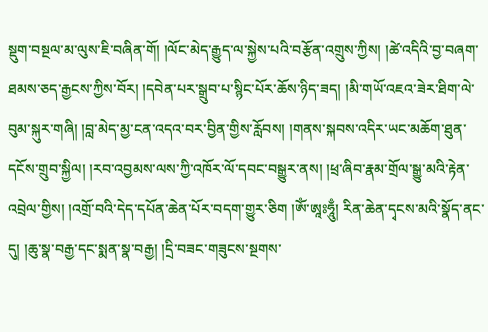སྡུག་བསྔལ་མ་ལུས་ཇི་བཞིན་གོ། །ལོང་མེད་རྒྱུད་ལ་སྐྱེས་པའི་བརྩོན་འགྲུས་ཀྱིས། །ཚེ་འདིའི་བྱ་བཞག་ཐམས་ཅད་རྒྱངས་ཀྱིས་བོར། །དབེན་པར་སྒྲུབ་པ་སྙིང་པོར་ཆོས་ཉིད་ཟད། །མི་གཡོ་འཇའ་ཟེར་ཐིག་ལེ་བུམ་སྐུར་གཞི། །བླ་མེད་མྱ་ངན་འདའ་བར་བྱིན་གྱིས་རློབས། །གནས་སྐབས་འདིར་ཡང་མཆོག་ཐུན་དངོས་གྲུབ་སྐྱིལ། །རབ་འབྱམས་ལས་ཀྱི་འཁོར་ལོ་དབང་བསྒྱུར་ནས། །ཕྲ་ཞིབ་རྣམ་གྲོལ་སྒྱུ་མའི་རྟེན་འབྲེལ་གྱིས། །འགྲོ་བའི་དེད་དཔོན་ཆེན་པོར་བདག་གྱུར་ཅིག །ཨོཾ་ཨཱཿཧཱུྃ། རིན་ཆེན་དྭངས་མའི་སྣོད་ནང་དུ། །ཆུ་སྣ་བརྒྱ་དང་སྨན་སྣ་བརྒྱ། །དྲི་བཟང་གཟུངས་སྔགས་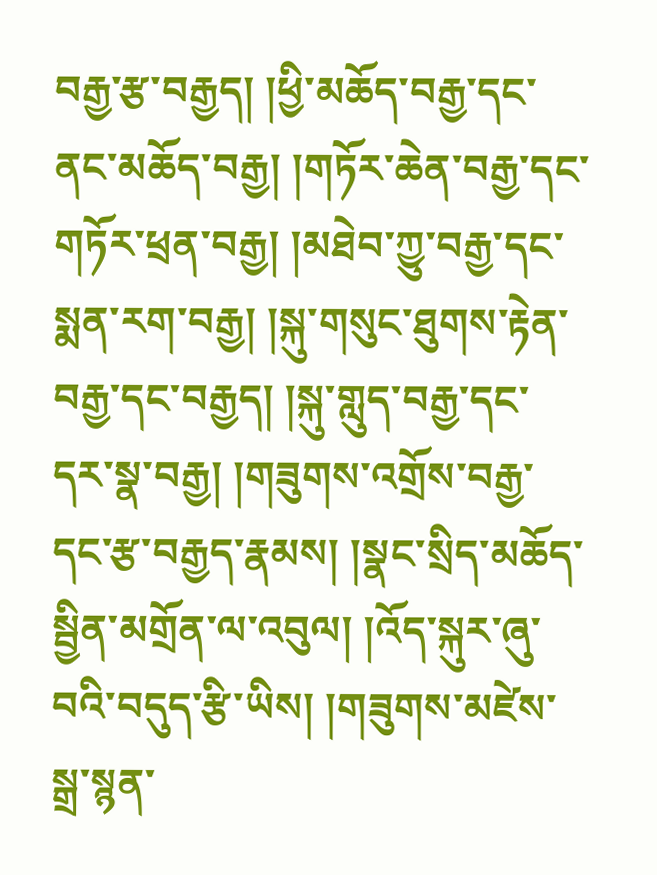བརྒྱ་རྩ་བརྒྱད། །ཕྱི་མཆོད་བརྒྱ་དང་ནང་མཆོད་བརྒྱ། །གཏོར་ཆེན་བརྒྱ་དང་གཏོར་ཕྲན་བརྒྱ། །མཐེབ་ཀྱུ་བརྒྱ་དང་སྨན་རག་བརྒྱ། །སྐུ་གསུང་ཐུགས་རྟེན་བརྒྱ་དང་བརྒྱད། །སྐུ་གླུད་བརྒྱ་དང་དར་སྣ་བརྒྱ། །གཟུགས་འགྲོས་བརྒྱ་དང་རྩ་བརྒྱད་རྣམས། །སྣང་སྲིད་མཆོད་སྦྱིན་མགྲོན་ལ་འབུལ། །འོད་སྐུར་ཞུ་བའི་བདུད་རྩི་ཡིས། །གཟུགས་མཛེས་སྒྲ་སྙན་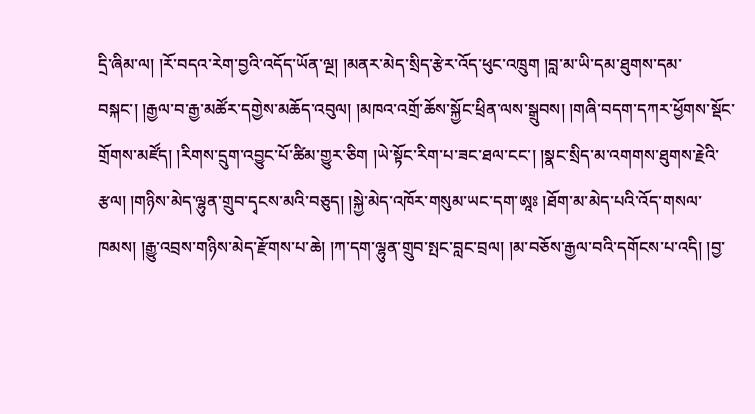དྲི་ཞིམ་ལ། །རོ་བདའ་རེག་བྱའི་འདོད་ཡོན་ལྔ། །མནར་མེད་སྲིད་རྩེར་འོད་ཕུང་འཁྲུག །བླ་མ་ཡི་དམ་ཐུགས་དམ་བསྐང་། །རྒྱལ་བ་རྒྱ་མཚོར་དགྱེས་མཆོད་འབུལ། །མཁའ་འགྲོ་ཆོས་སྐྱོང་ཕྲིན་ལས་སྒྲུབས། །གཞི་བདག་དཀར་ཕྱོགས་སྡོང་གྲོགས་མཛོད། །རིགས་དྲུག་འབྱུང་པོ་ཚིམ་གྱུར་ཅིག །ཡེ་སྟོང་རིག་པ་ཟང་ཐལ་ངང་། །སྣང་སྲིད་མ་འགགས་ཐུགས་རྗེའི་རྩལ། །གཉིས་མེད་ལྷུན་གྲུབ་དྭངས་མའི་བཅུད། །སྐྱེ་མེད་འཁོར་གསུམ་ཡང་དག་ཨཱཿ །ཐོག་མ་མེད་པའི་འོད་གསལ་ཁམས། །རྒྱུ་འབྲས་གཉིས་མེད་རྫོགས་པ་ཆེ། །ཀ་དག་ལྷུན་གྲུབ་སྤང་བླང་བྲལ། །མ་བཅོས་རྒྱལ་བའི་དགོངས་པ་འདི། །བྱ་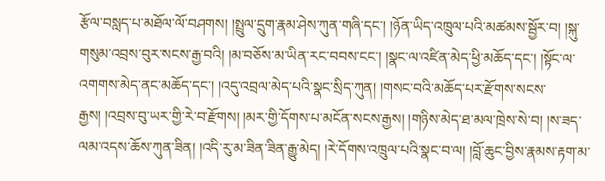རྩོལ་བསླད་པ་མཐོལ་ལོ་བཤགས། །སྤྲུལ་དྲུག་རྣམ་ཤེས་ཀུན་གཞི་དང་། །ཉོན་ཡིད་འཁྲུལ་པའི་མཚམས་སྦྱོར་བ། །སྐུ་གསུམ་འབྲས་བུར་སངས་རྒྱ་བའི། །མ་བཅོས་མ་ཡིན་རང་བབས་ངང་། །སྣང་ལ་འཛིན་མེད་ཕྱི་མཆོད་དང་། །སྟོང་ལ་འགགས་མེད་ནང་མཆོད་དང་། །འདུ་འབྲལ་མེད་པའི་སྣང་སྲིད་ཀུན། །གསང་བའི་མཆོད་པར་རྫོགས་སངས་རྒྱས། །འབྲས་བུ་ཡར་གྱི་རེ་བ་རྫོགས། །མར་གྱི་དོགས་པ་མངོན་སངས་རྒྱས། །གཉིས་མེད་ཐ་མལ་ཁྲེས་སེ་བ། །ས་ཟད་ལམ་འདས་ཆོས་ཀུན་ཟིན། །འདི་རུ་མ་ཟིན་ཟིན་རྒྱུ་མེད། །རེ་དོགས་འཁྲུལ་པའི་སྣང་བ་ལ། །བློ་ཆུང་བྱིས་རྣམས་རྟག་མ་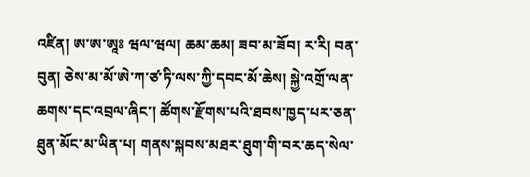འཛིན། ཨ་ཨ་ཨཱཿ ཝལ་ཝལ། ཆམ་ཆམ། ཟབ་མ་ཟོབ། ར་རི། བན་བུན། ཅེས་མ་མོ་ཨེ་ཀ་ཙ་ཏི་ལས་ཀྱི་དབང་མོ་ཆེས། སྐྱེ་འགྲོ་ལན་ཆགས་དང་འབྲལ་ཞིང་། ཚོགས་རྫོགས་པའི་ཐབས་ཁྱད་པར་ཅན་ཐུན་མོང་མ་ཡིན་པ། གནས་སྐབས་མཐར་ཐུག་གི་བར་ཆད་སེལ་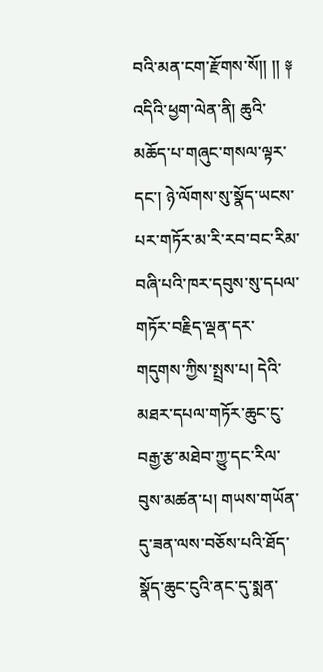བའི་མན་ངག་རྫོགས་སོ།། །། ༈ འདིའི་ཕྱག་ལེན་ནི། ཆུའི་མཆོད་པ་གཞུང་གསལ་ལྟར་དང་། ཉེ་ལོགས་སུ་སྣོད་ཡངས་པར་གཏོར་མ་རི་རབ་བང་རིམ་བཞི་པའི་ཁར་དབུས་སུ་དཔལ་གཏོར་བརྗིད་ལྡན་དར་གདུགས་ཀྱིས་སྤྲས་པ། དེའི་མཐར་དཔལ་གཏོར་ཆུང་ངུ་བརྒྱ་རྩ་མཐེབ་ཀྱུ་དང་རིལ་བུས་མཚན་པ། གཡས་གཡོན་དུ་ཟན་ལས་བཅོས་པའི་ཐོད་སྣོད་ཆུང་ངུའི་ནང་དུ་སྨན་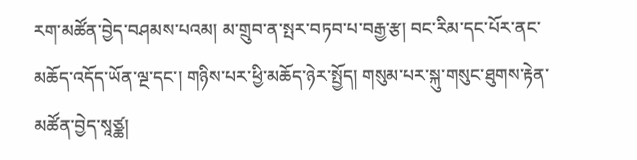རག་མཚོན་བྱེད་བཤམས་པའམ། མ་གྲུབ་ན་སྤར་བཏབ་པ་བརྒྱ་རྩ། བང་རིམ་དང་པོར་ནང་མཆོད་འདོད་ཡོན་ལྔ་དང་། གཉིས་པར་ཕྱི་མཆོད་ཉེར་སྤྱོད། གསུམ་པར་སྐུ་གསུང་ཐུགས་རྟེན་མཚོན་བྱེད་སཱཙྪ།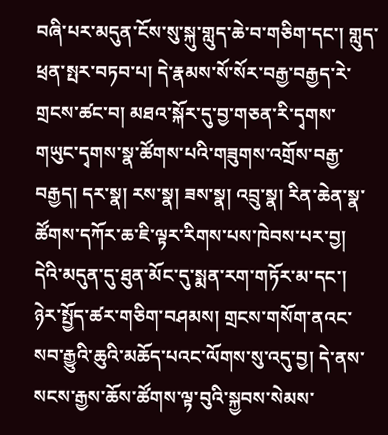བཞི་པར་མདུན་ངོས་སུ་སྐུ་གླུད་ཆེ་བ་གཅིག་དང་། གླུད་ཕྲན་སྤར་བཏབ་པ། དེ་རྣམས་སོ་སོར་བརྒྱ་བརྒྱད་རེ་གྲངས་ཚང་བ། མཐའ་སྐོར་དུ་བྱ་གཅན་རི་དྭགས་གཡུང་དྭགས་སྣ་ཚོགས་པའི་གཟུགས་འགྲོས་བརྒྱ་བརྒྱད། དར་སྣ། རས་སྣ། ཟས་སྣ། འབྲུ་སྣ། རིན་ཆེན་སྣ་ཚོགས་དཀོར་ཆ་ཇི་ལྟར་རིགས་པས་ཁེབས་པར་བྱ། དེའི་མདུན་དུ་ཐུན་མོང་དུ་སྨན་རག་གཏོར་མ་དང་། ཉེར་སྤྱོད་ཚར་གཅིག་བཤམས། གྲངས་གསོག་ནའང་སབ་རྒྱུའི་ཆུའི་མཆོད་པའང་ལོགས་སུ་འདུ་བྱ། དེ་ནས་སངས་རྒྱས་ཆོས་ཚོགས་ལྟ་བུའི་སྐྱབས་སེམས་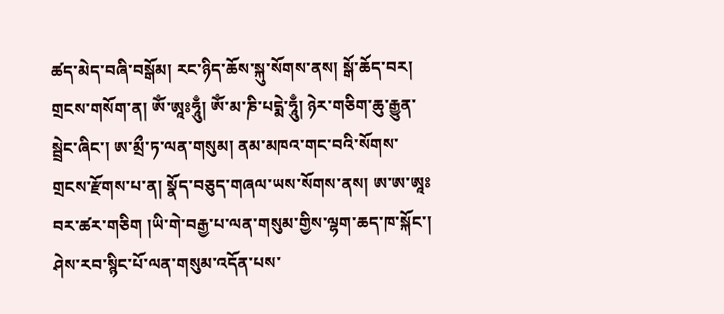ཚད་མེད་བཞི་བསྒོམ། རང་ཉིད་ཆོས་སྐུ་སོགས་ནས། སྒོ་ཆོད་བར། གྲངས་གསོག་ན། ཨོཾ་ཨཱཿཧཱུྃ། ཨོཾ་མ་ཎི་པདྨེ་ཧཱུྃ། ཉེར་གཅིག་ཆུ་རྒྱུན་སྦྲེང་ཞིང་། ཨ་མྲྀ་ཏ་ལན་གསུམ། ནམ་མཁའ་གང་བའི་སོགས་གྲངས་རྫོགས་པ་ན། སྣོད་བཅུད་གཞལ་ཡས་སོགས་ནས། ཨ་ཨ་ཨཱཿབར་ཚར་གཅིག །ཡི་གེ་བརྒྱ་པ་ལན་གསུམ་གྱིས་ལྷག་ཆད་ཁ་སྐོང་། ཤེས་རབ་སྙིང་པོ་ལན་གསུམ་འདོན་པས་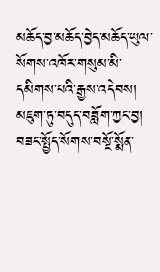མཆོད་བྱ་མཆོད་བྱེད་མཆོད་ཡུལ་སོགས་འཁོར་གསུམ་མི་དམིགས་པའི་རྒྱས་འདེབས། མཇུག་ཏུ་བདུད་བཟློག་ཀྱང་བྱ། བཟང་སྤྱོད་སོགས་བསྔོ་སྨོན་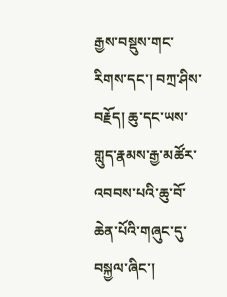རྒྱས་བསྡུས་གང་རིགས་དང་། བཀྲ་ཤིས་བརྗོད། ཆུ་དང་ཡས་གླུད་རྣམས་རྒྱ་མཚོར་འབབས་པའི་ཆུ་བོ་ཆེན་པོའི་གཞུང་དུ་བསྐྱལ་ཞིང་།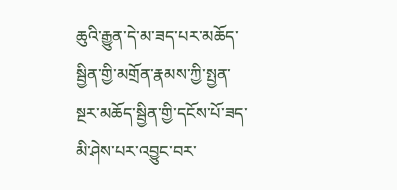ཆུའི་རྒྱུན་དེ་མ་ཟད་པར་མཆོད་སྦྱིན་གྱི་མགྲོན་རྣམས་ཀྱི་སྤྱན་སྔར་མཆོད་སྦྱིན་གྱི་དངོས་པོ་ཟད་མི་ཤེས་པར་འབྱུང་བར་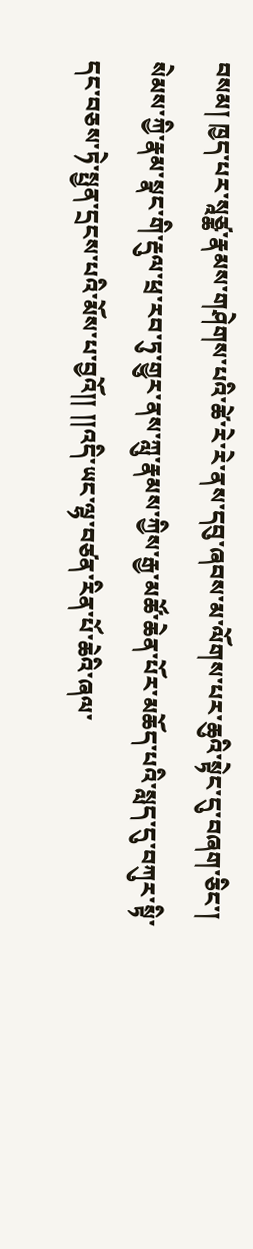བསམ། ཁྱད་པར་སཱཙྪ་རྣམས་གཤེགས་པའི་ཚེ་རེ་རེ་ནས་དབུ་ཞབས་མ་ལོགས་པར་ཆུའི་སྟེང་དུ་བཞག་ཅིང་། སེམས་ཀྱི་རྣམ་སྣང་གི་རྡུལ་ཕྲ་རབ་ཏུ་གྱུར་ནས་ཀླུ་རྣམས་ཀྱིས་རྒྱ་མཚོ་ཆེན་པོར་མཆོད་པའི་སླད་དུ་བཀུར་སྟི་དང་བཅས་ཏེ་སྤྱན་དྲངས་པའི་མོས་པ་བྱའོ།། །།འདི་ཡང་ལྷ་བཙན་རིན་པོ་ཆེའི་ཞལ་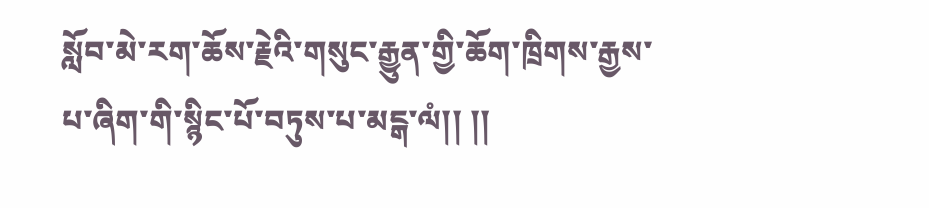སློབ་མེ་རག་ཆོས་རྗེའི་གསུང་རྒྱུན་གྱི་ཆོག་ཁྲིགས་རྒྱས་པ་ཞིག་གི་སྙིང་པོ་བཏུས་པ་མངྒ་ལཾ།། །།